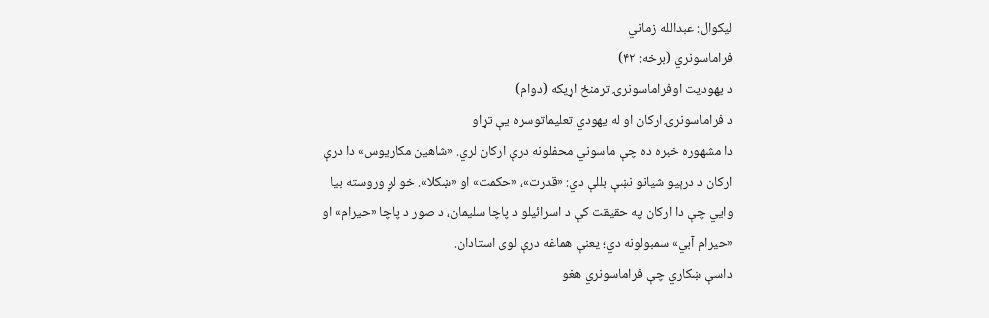ليکوال: عبدالله زماني
فراماسونري (برخه: ۴۲)
د يهوديت اوفراماسونرۍ ترمنځ اړیکه (دوام)
د فراماسونرۍ ارکان او له يهودي تعليماتوسره يې تړاو
دا مشهوره خبره ده چې ماسوني محفلونه درې ارکان لري. «شاهين مکاریوس» دا درې ارکان د درېيو شيانو نښې بللې دي: «قدرت»، «حکمت» او «ښکلا». خو لږ وروسته بيا وايي چې دا ارکان په حقيقت کې د اسرائيلو د پاچا سليمان، د صور د پاچا «حيرام» او «حيرام آبي» سمبولونه دي؛ يعنې هماغه درې لوی استادان.
داسې ښکاري چې فراماسونري هغو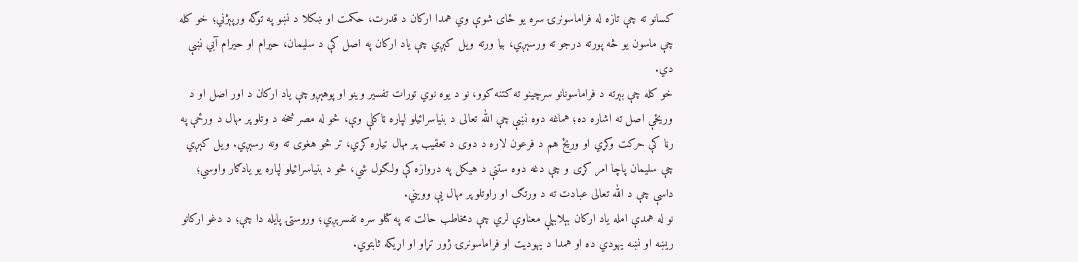کسانو ته چې تازه له فراماسونرۍ سره یو ځای شوې وي همدا ارکان د قدرت، حکمت او ښکلا د نښو په توګه ورپېژني؛ خو کله چې ماسون یو څه پورته درجو ته ورسېږي، بيا ورته ويل کېږي چې یاد ارکان په اصل کې د سليمان، حيرام او حيرام آبي نښې دي.
خو کله چې بېرته د فراماسونانو سرچينو ته کتنه کوو، نو د یوه نوي تورات تفسیر وينو او پوهېږو چې یاد ارکان د اور اصل او د وريځې اصل ته اشاره ده؛ هماغه دوه نښې چې الله تعالی د بنياسرائيلو لپاره ټاکلې وې، څو له مصر څخه د وتلو پر مهال د ورځې په رڼا کې حرکت وکړي او وريځ هم د فرعون لاره د دوی د تعقیب پر مهال تياره کړي، تر څو هغوی ته ونه رسېږي. ويل کېږي چې سليمان پاچا امر کړی و چې دغه دوه ستنې د هیکل په دروازه کې ولګول شي، څو د بنياسرائيلو لپاره یو يادګار واوسي؛ داسې چې د الله تعالی عبادت ته د ورتګ او راوتلو پر مهال يې وويني.
نو له همدې امله یاد ارکان بېلابېلې معناوې لري چې دمخاطب حالت ته په کتلو سره تفسرېږي؛ وروستۍ پایله دا چې؛ د دغو ارکانو ريښه او نښه يهودي ده او همدا د يهوديت او فراماسونرۍ ژور تړاو او اړيکه ثابتوي.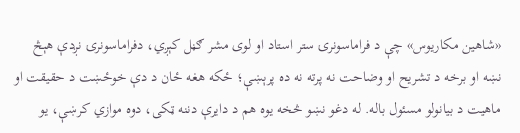«شاهين مکاریوس» چې د فراماسونرۍ ستر استاد او لوی مشر ګڼل کېږي، دفراماسونرۍ نږدې هېڅ نښه او برخه د تشریح او وضاحت نه پرته نه ده پرېښې؛ ځکه هغه ځان د دې خوځښت د حقيقت او ماهيت د بيانولو مسئول باله. له دغو نښو څخه يوه هم د دايرې دننه ټکی، دوه موازي کرښې، يو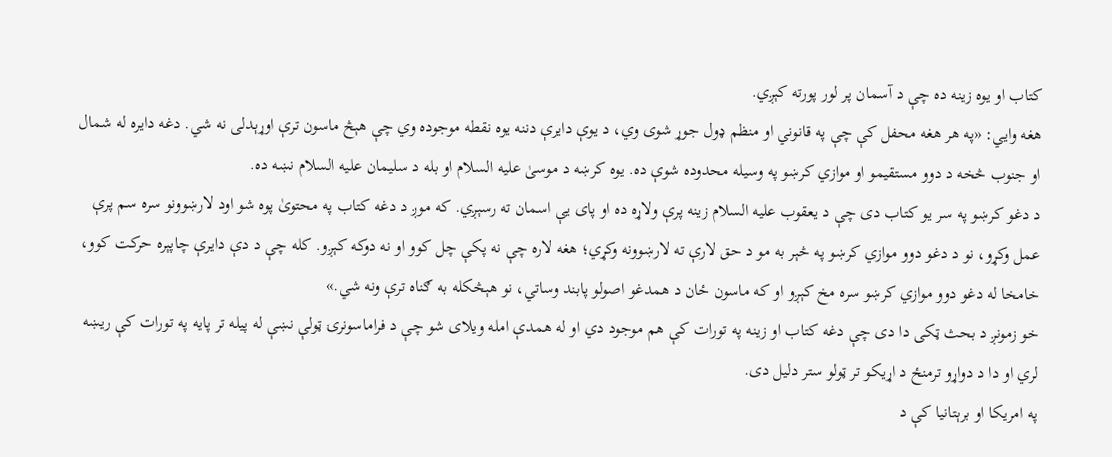کتاب او يوه زينه ده چې د آسمان پر لور پورته کېږي.
هغه وايي: «په هر هغه محفل کې چې په قانوني او منظم ډول جوړ شوی وي، د يوې دايرې دننه يوه نقطه موجوده وي چې هېڅ ماسون ترې اوړېدلی نه شي. دغه دايره له شمال او جنوب څخه د دوو مستقيمو او موازي کرښو په وسيله محدوده شوې ده. يوه کرښه د موسیٰ عليه السلام او بله د سليمان عليه السلام نښه ده.
د دغو کرښو په سر يو کتاب دی چې د يعقوب عليه السلام زينه پرې ولاړه ده او پای يې اسمان ته رسېږي. که موږ د دغه کتاب په محتویٰ پوه شو اود لارښوونو سره سم پرې عمل وکړو، نو د دغو دوو موازي کرښو په څېر به مو د حق لارې ته لارښوونه وکړي؛ هغه لاره چې نه پکې چل کوو او نه دوکه کېږو. کله چې د دې دايرې چاپېره حرکت کوو، خامخا له دغو دوو موازي کرښو سره مخ کېږو او که ماسون ځان د همدغو اصولو پابند وساتي، نو هېڅکله به ګناه ترې ونه شي.»
خو زمونږ د بحث ټکی دا دی چې دغه کتاب او زينه په تورات کې هم موجود دي او له همدې امله ويلای شو چې د فراماسونرۍ ټولې نښې له پيله تر پايه په تورات کې ريښه لري او دا د دواړو ترمنځ د اړیکو تر ټولو ستر دليل دی.
په امریکا او برېتانيا کې د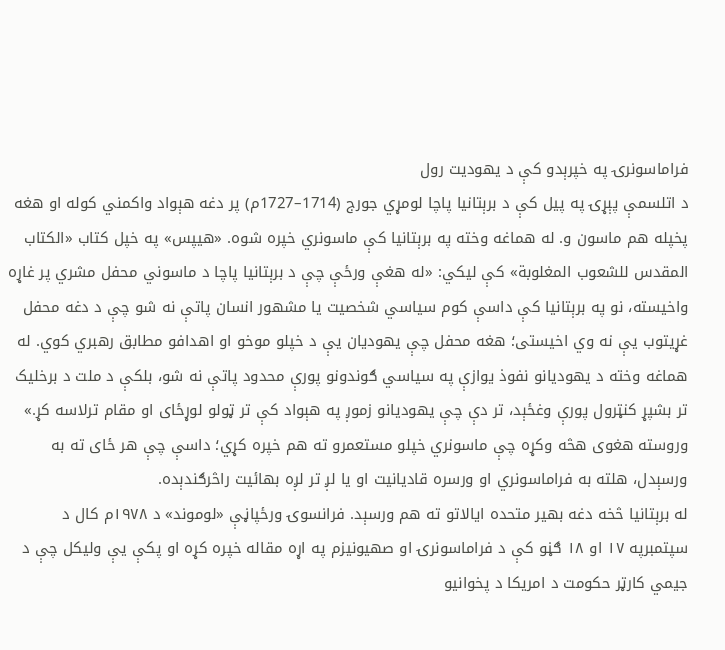فراماسونرۍ په خپرېدو کې د يهوديت رول
د اتلسمې پېړۍ په پيل کې د برېتانيا پاچا لومړي جورج (1714–1727م) پر دغه هېواد واکمني کوله او هغه پخپله هم ماسون و. له هماغه وخته په برېتانيا کې ماسونري خپره شوه. «هیپس» په خپل کتاب «الکتاب المقدس للشعوب المغلوبة» کې ليکي: «له هغې ورځې چې د برېتانيا پاچا د ماسوني محفل مشري پر غاړه واخيسته، نو په برېتانيا کې داسې کوم سياسي شخصيت يا مشهور انسان پاتې نه شو چې د دغه محفل غړيتوب یې نه وي اخيستی؛ هغه محفل چې يهوديان یې د خپلو موخو او اهدافو مطابق رهبري کوي. له هماغه وخته د يهوديانو نفوذ يوازې په سياسي ګوندونو پورې محدود پاتې نه شو، بلکې د ملت د برخليک تر بشپړ کنټرول پورې وغځېد، تر دې چې يهوديانو زموږ په هېواد کې تر ټولو لوړځای او مقام ترلاسه کړ.»
وروسته هغوی هڅه وکړه چې ماسونري خپلو مستعمرو ته هم خپره کړي؛ داسې چې هر ځای ته به ورسېدل، هلته به فراماسونري او ورسره قاديانيت او يا لږ تر لږه بهائيت راڅرګندېده.
له برېتانيا څخه دغه بهير متحده ايالاتو ته هم ورسېد. فرانسوۍ ورځپاڼې «لوموند» د ۱۹۷۸م کال د سپتمبرپه ۱۷ او ۱۸ ګڼو کې د فراماسونرۍ او صهيونيزم په اړه مقاله خپره کړه او پکې يې وليکل چې د جيمي کارټر حکومت د امريکا د پخوانيو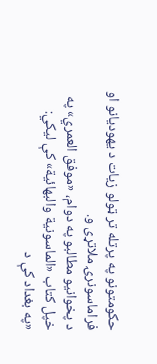حکومتونو په پرتله تر ټولو زيات د يهوديانو او فراماسونرۍ ملاتړی و.
د پخوانيو مطالبو په دوام، «موفق العمري» په خپل کتاب «الماسونية والبهائية» کې ليکي:
«په بغداد کې د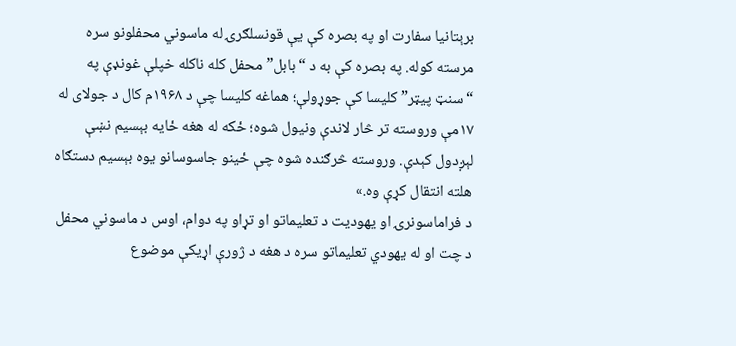برېتانيا سفارت او په بصره کې یې قونسلګرۍ له ماسوني محفلونو سره مرسته کوله. په بصره کې به د “بابل” محفل کله ناکله خپلې غونډې په “سنټ پيټر” کليسا کې جوړولې؛ هماغه کليسا چې د ۱۹۶۸م کال د جولای له ۱۷مې وروسته تر څار لاندې ونیول شوه؛ ځکه له هغه ځايه بېسيم نښې لېږدول کېدې. وروسته څرګنده شوه چې ځينو جاسوسانو یوه بېسيم دستګاه هلته انتقال کړې وه.»
د فراماسونرۍ او يهوديت د تعليماتو او تړاو په دوام، اوس د ماسوني محفل د چت او له يهودي تعليماتو سره د هغه د ژورې اړيکې موضوع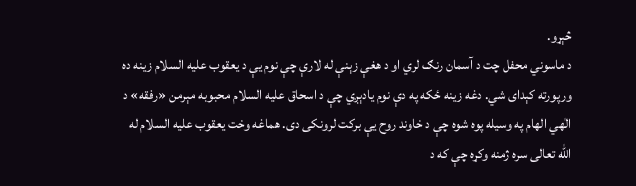څېړو.
د ماسوني محفل چت د آسمان رنګ لري او د هغې زېنې له لارې چې نوم یې د يعقوب عليه السلام زینه ده ورپورته کېدای شي. دغه زينه ځکه په دې نوم یادېږي چې د اسحاق عليه السلام محبوبه مېرمن «رفقه» د الٰهي الهام په وسیله پوه شوه چې د خاوند روح یې برکت لرونکی دی. هماغه وخت يعقوب عليه السلام له الله تعالی سره ژمنه وکړه چې که د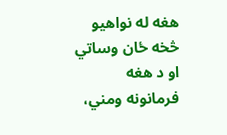هغه له نواهيو څخه ځان وساتي او د هغه فرمانونه ومني،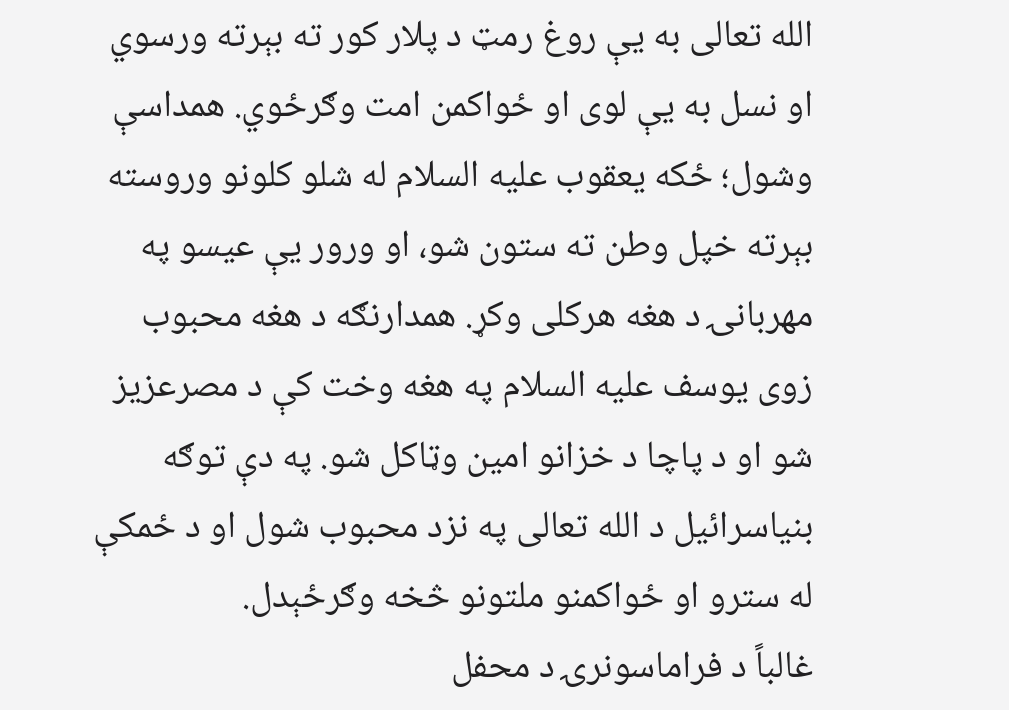الله تعالی به يې روغ رمټ د پلار کور ته بېرته ورسوي او نسل به يې لوی او ځواکمن امت وګرځوي. همداسې وشول؛ ځکه يعقوب عليه السلام له شلو کلونو وروسته بېرته خپل وطن ته ستون شو، او ورور يې عيسو په مهربانۍ د هغه هرکلی وکړ. همدارنګه د هغه محبوب زوی يوسف عليه السلام په هغه وخت کې د مصرعزيز شو او د پاچا د خزانو امين وټاکل شو. په دې توګه بنياسرائيل د الله تعالی په نزد محبوب شول او د ځمکې له سترو او ځواکمنو ملتونو څخه وګرځېدل.
غالباً د فراماسونرۍ د محفل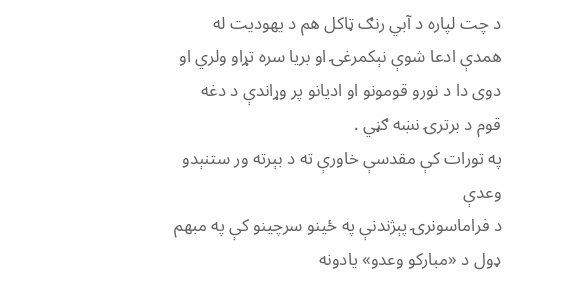د چت لپاره د آبي رنګ ټاکل هم د يهوديت له همدې ادعا شوې نېکمرغۍ او بريا سره تړاو ولري او دوی دا د نورو قومونو او اديانو پر وړاندې د دغه قوم د برترۍ نښه ګڼي .
په تورات کې مقدسې خاورې ته د بېرته ور ستنېدو وعدې
د فراماسونرۍ پېژندنې په ځينو سرچينو کې په مبهم ډول د «مبارکو وعدو» يادونه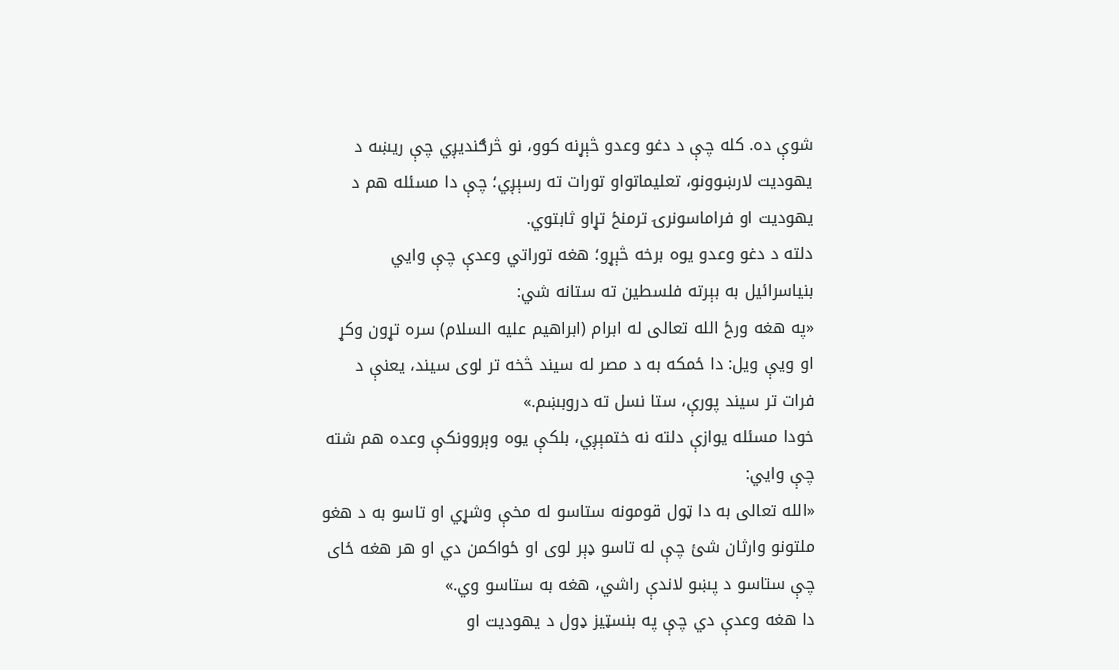شوې ده. کله چې د دغو وعدو څېړنه کوو، نو څرګنديږي چې ريښه د يهوديت لارښوونو، تعليماتواو تورات ته رسېږي؛ چې دا مسئله هم د يهوديت او فراماسونرۍ ترمنځ تړاو ثابتوي.
دلته د دغو وعدو يوه برخه څېړو؛ هغه توراتي وعدې چې وايي بنياسرائيل به بېرته فلسطين ته ستانه شي:
«په هغه ورځ الله تعالی له ابرام (ابراهيم عليه السلام) سره تړون وکړ او ويې ويل: دا ځمکه به د مصر له سيند څخه تر لوی سيند، يعنې د فرات تر سيند پورې، ستا نسل ته دروبښم.»
خودا مسئله يوازې دلته نه ختمېږي، بلکې يوه وېروونکې وعده هم شته چې وايي:
«الله تعالی به دا ټول قومونه ستاسو له مخې وشړي او تاسو به د هغو ملتونو وارثان شئ چې له تاسو ډېر لوی او ځواکمن دي او هر هغه ځای چې ستاسو د پښو لاندې راشي، هغه به ستاسو وي.»
دا هغه وعدې دي چې په بنسټيز ډول د یهودیت او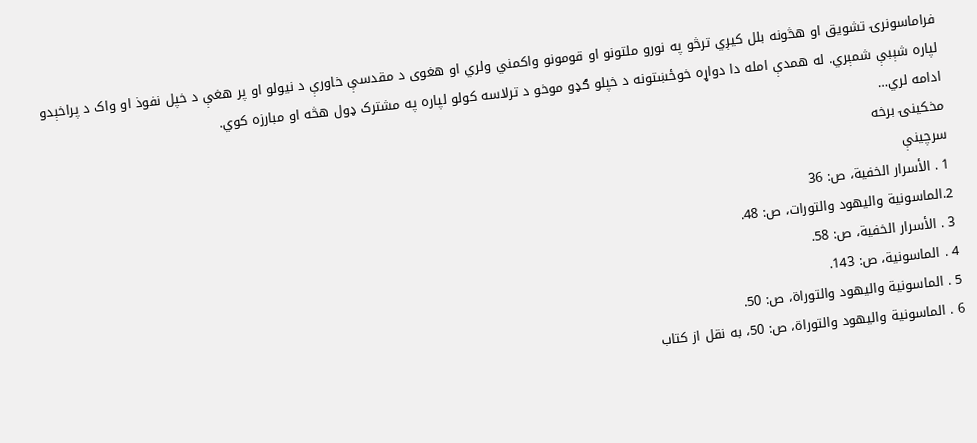فراماسونرۍ تشویق او هڅونه بلل کيږي ترڅو په نورو ملتونو او قومونو واکمني ولري او هغوی د مقدسې خاورې د نيولو او پر هغې د خپل نفوذ او واک د پراخېدو لپاره شېبې شمېري. له همدې امله دا دواړه خوځښتونه د خپلو ګډو موخو د ترلاسه کولو لپاره په مشترک ډول هڅه او مبارزه کوي.
ادامه لري…
مخکینۍ برخه
سرچینې
1 . الأسرار الخفیة، ص: 36
2.الماسونیة والیهود والتورات، ص: 48.
3 . الأسرار الخفیة، ص: 58.
4 . الماسونیة، ص: 143.
5 . الماسونیة والیهود والتوراة، ص: 50.
6 . الماسونیة والیهود والتوراة، ص: 50، به نقل از کتاب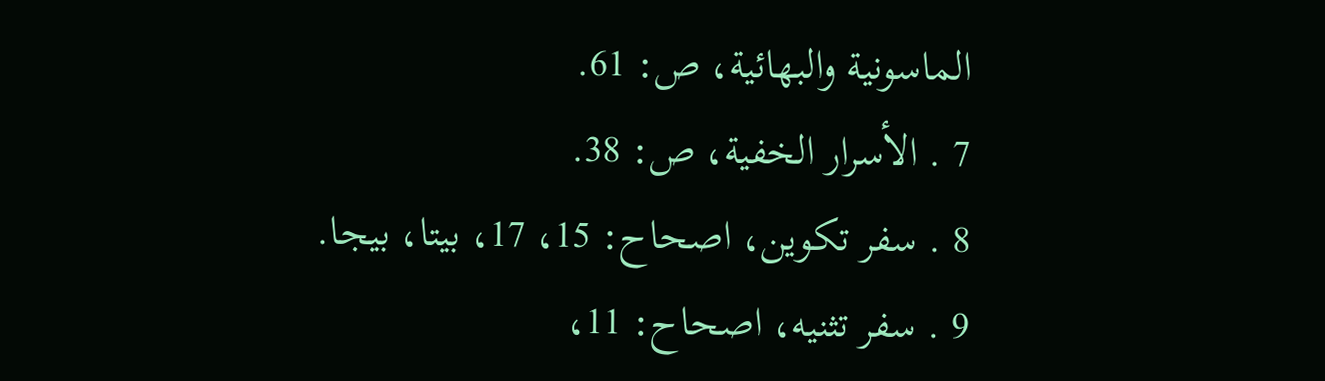الماسونیة والبهائیة، ص: 61.
7 . الأسرار الخفیة، ص: 38.
8 . سفر تکوین، اصحاح: 15، 17، بیتا، بیجا.
9 . سفر تثنیه، اصحاح: 11،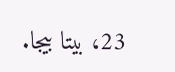23، بیتا بیجا.